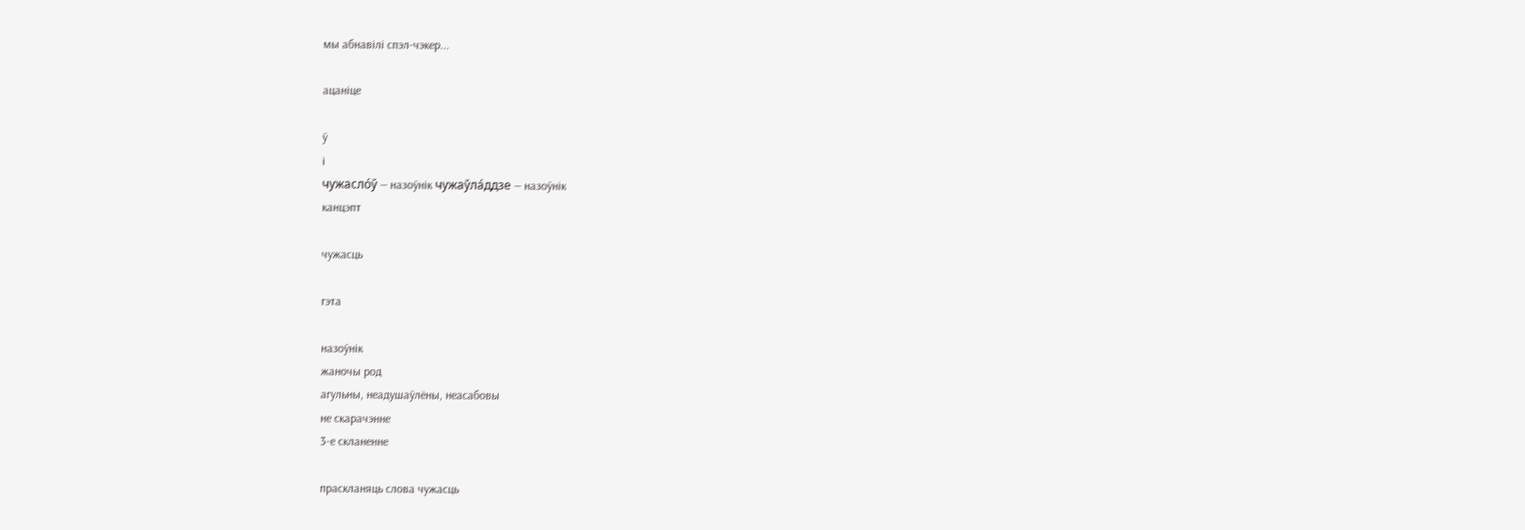мы абнавілі спэл-чэкер...

ацаніце

ў
і
чужасло́ў — назоўнік чужаўла́ддзе — назоўнік
канцэпт

чужасць

гэта

назоўнік
жаночы род
агульны, неадушаўлёны, неасабовы
не скарачэнне
3-е скланенне

праскланяць слова чужасць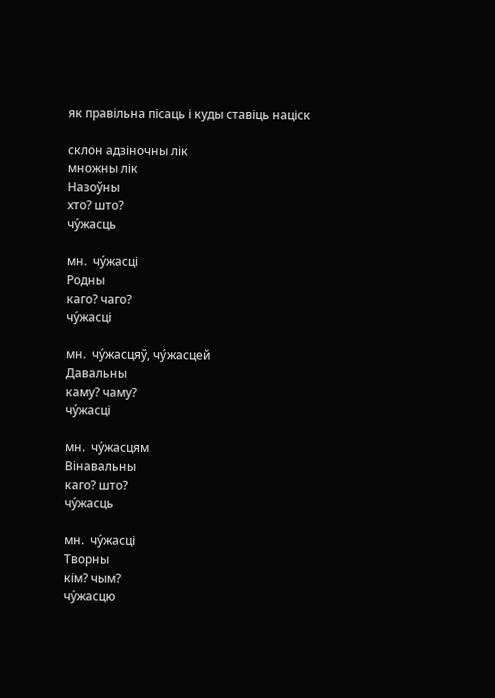як правільна пісаць і куды ставіць націск

склон адзіночны лік
множны лік
Назоўны
хто? што?
чу́жасць

мн.  чу́жасці
Родны
каго? чаго?
чу́жасці

мн.  чу́жасцяў, чу́жасцей
Давальны
каму? чаму?
чу́жасці

мн.  чу́жасцям
Вінавальны
каго? што?
чу́жасць

мн.  чу́жасці
Творны
кім? чым?
чу́жасцю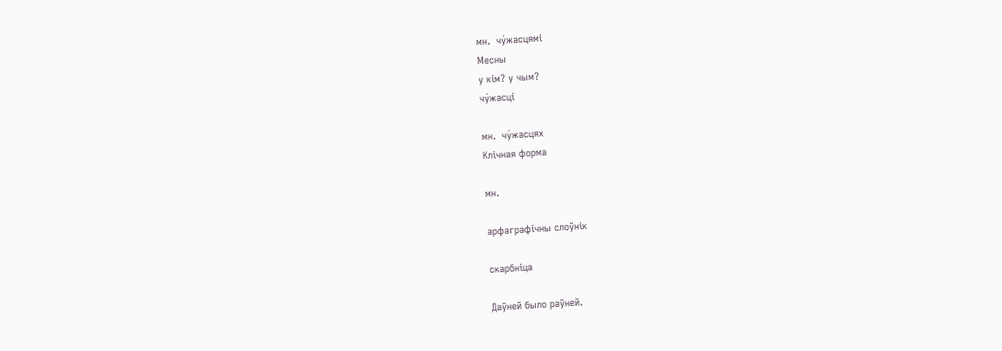мн.  чу́жасцямі
Месны
у кім? у чым?
чу́жасці

мн.  чу́жасцях
Клічная форма

мн.

арфаграфічны слоўнік

скарбніца

Даўней было раўней.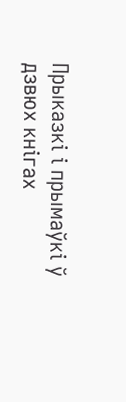Прыказкі і прымаўкі ў дзвюх кнігах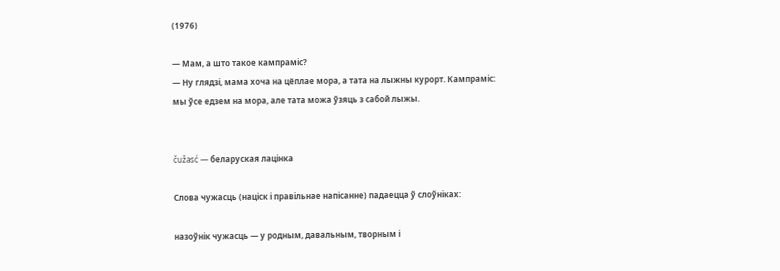(1976)

— Мам, а што такое кампраміс?
— Ну глядзі, мама хоча на цёплае мора, а тата на лыжны курорт. Кампраміс: мы ўсе едзем на мора, але тата можа ўзяць з сабой лыжы.


čužasć — беларуская лацінка

Слова чужасць (націск і правільнае напісанне) падаецца ў слоўніках:

назоўнік чужасць — у родным, давальным, творным і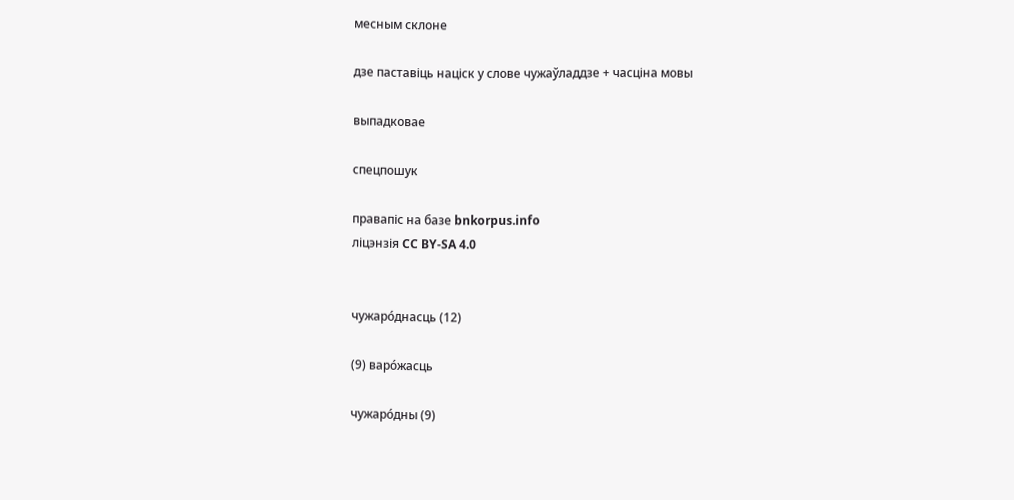месным склоне

дзе паставіць націск у слове чужаўладдзе + часціна мовы

выпадковае

спецпошук

правапіс на базе bnkorpus.info
ліцэнзія CC BY-SA 4.0


чужаро́днасць (12)

(9) варо́жасць

чужаро́дны (9)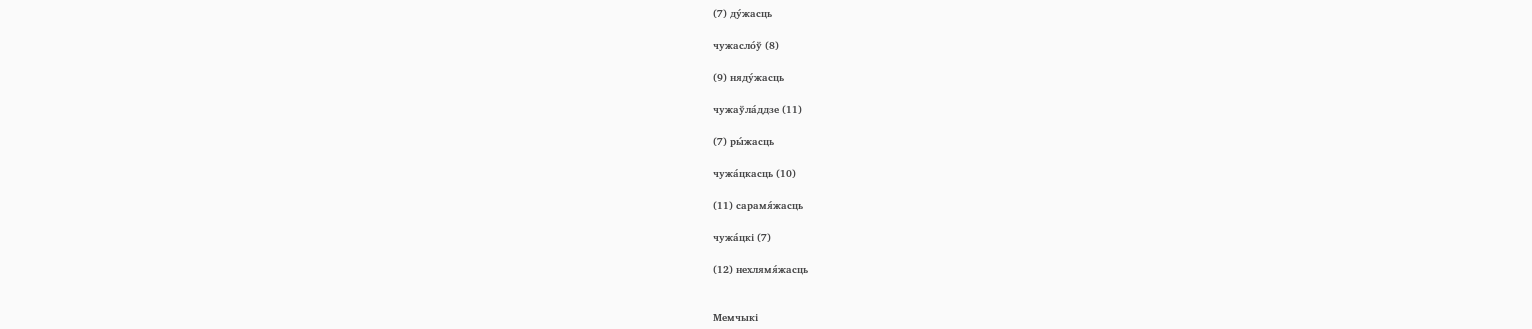(7) ду́жасць

чужасло́ў (8)

(9) няду́жасць

чужаўла́ддзе (11)

(7) ры́жасць

чужа́цкасць (10)

(11) сарамя́жасць

чужа́цкі (7)

(12) нехлямя́жасць


Мемчыкі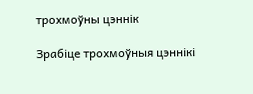трохмоўны цэннік

Зрабіце трохмоўныя цэннікі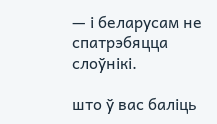— і беларусам не спатрэбяцца слоўнікі.

што ў вас баліць